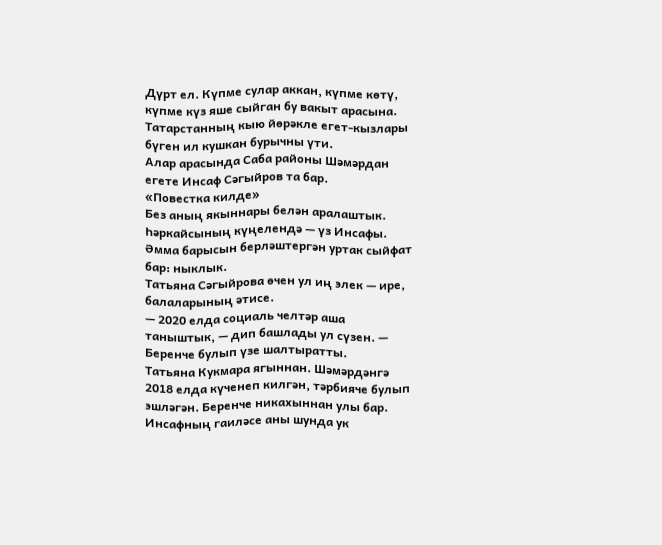Дүрт ел. Күпме сулар аккан, күпме көтү, күпме күз яше сыйган бу вакыт арасына. Татарстанның кыю йөрәкле егет-кызлары бүген ил кушкан бурычны үти.
Алар арасында Саба районы Шәмәрдан егете Инсаф Сәгыйров та бар.
«Повестка килде»
Без аның якыннары белән аралаштык. Һәркайсының күңелендә — үз Инсафы. Әмма барысын берләштергән уртак сыйфат бар: ныклык.
Татьяна Сәгыйрова өчен ул иң элек — ире, балаларының әтисе.
— 2020 елда социаль челтәр аша таныштык, — дип башлады ул сүзен. — Беренче булып үзе шалтыратты.
Татьяна Кукмара ягыннан. Шәмәрдәнгә 2018 елда күченеп килгән, тәрбияче булып эшләгән. Беренче никахыннан улы бар. Инсафның гаиләсе аны шунда ук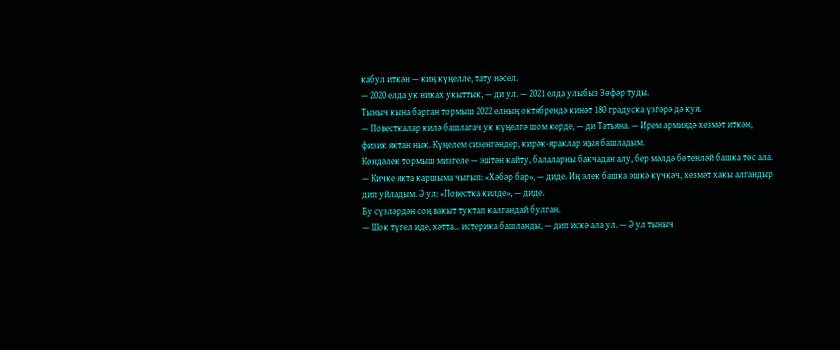кабул иткән — киң күңелле, тату нәсел.
— 2020 елда ук никах укыттык, — ди ул. — 2021 елда улыбыз Зөфәр туды.
Тыныч кына барган тормыш 2022 елның октябрендә кинәт 180 градуска үзгәрә дә куя.
— Повесткалар килә башлагач ук күңелгә шом керде, — ди Татьяна. — Ирем армиядә хезмәт иткән, физик яктан нык. Күңелем сизенгәндер, кирәк-яраклар җыя башладым.
Көндәлек тормыш мизгеле — эштән кайту, балаларны бакчадан алу, бер мәлдә бөтенләй башка төс ала.
— Кичке якта каршыма чыгып: «Хәбәр бар», — диде. Иң элек башка эшкә күчкәч, хезмәт хакы алгандыр дип уйладым. Ә ул: «Повестка килде», — диде.
Бу сүзләрдән соң вакыт туктап калгандай булган.
— Шок түгел иде, хәтта… истерика башланды, — дип искә ала ул. — Ә ул тыныч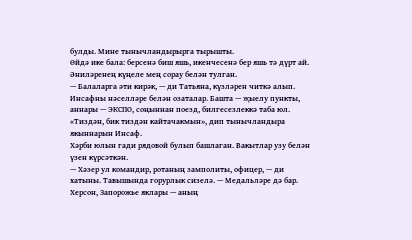булды. Мине тынычландырырга тырышты.
Өйдә ике бала: берсенә биш яшь, икенчесенә бер яшь тә дүрт ай. Әниләренең күңеле мең сорау белән тулган.
— Балаларга әти кирәк, — ди Татьяна, күзләрен читкә алып.
Инсафны нәселләре белән озаталар. Башта — җыелу пункты, аннары — ЭКСПО, соңыннан поезд, билгесезлеккә таба юл. «Тиздән, бик тиздән кайтачакмын», дип тынычландыра якыннарын Инсаф.
Хәрби юлын гади рядовой булып башлаган. Вакытлар узу белән үзен күрсәткән.
— Хәзер ул командир, ротаның замполиты, офицер, — ди хатыны. Тавышында горурлык сизелә. — Медальләре дә бар.
Херсон, Запорожье яклары — аның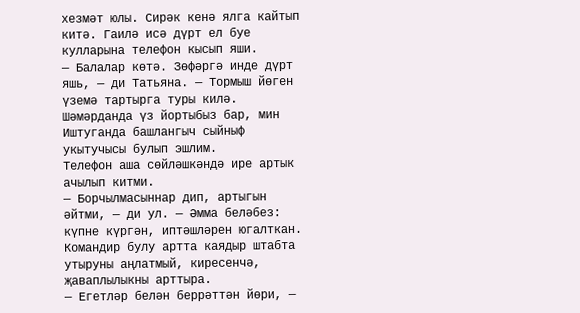хезмәт юлы. Сирәк кенә ялга кайтып китә. Гаилә исә дүрт ел буе кулларына телефон кысып яши.
— Балалар көтә. Зөфәргә инде дүрт яшь, — ди Татьяна. — Тормыш йөген үземә тартырга туры килә. Шәмәрданда үз йортыбыз бар, мин Иштуганда башлангыч сыйныф укытучысы булып эшлим.
Телефон аша сөйләшкәндә ире артык ачылып китми.
— Борчылмасыннар дип, артыгын әйтми, — ди ул. — Әмма беләбез: күпне күргән, иптәшләрен югалткан.
Командир булу артта каядыр штабта утыруны аңлатмый, киресенчә, җаваплылыкны арттыра.
— Егетләр белән беррәттән йөри, —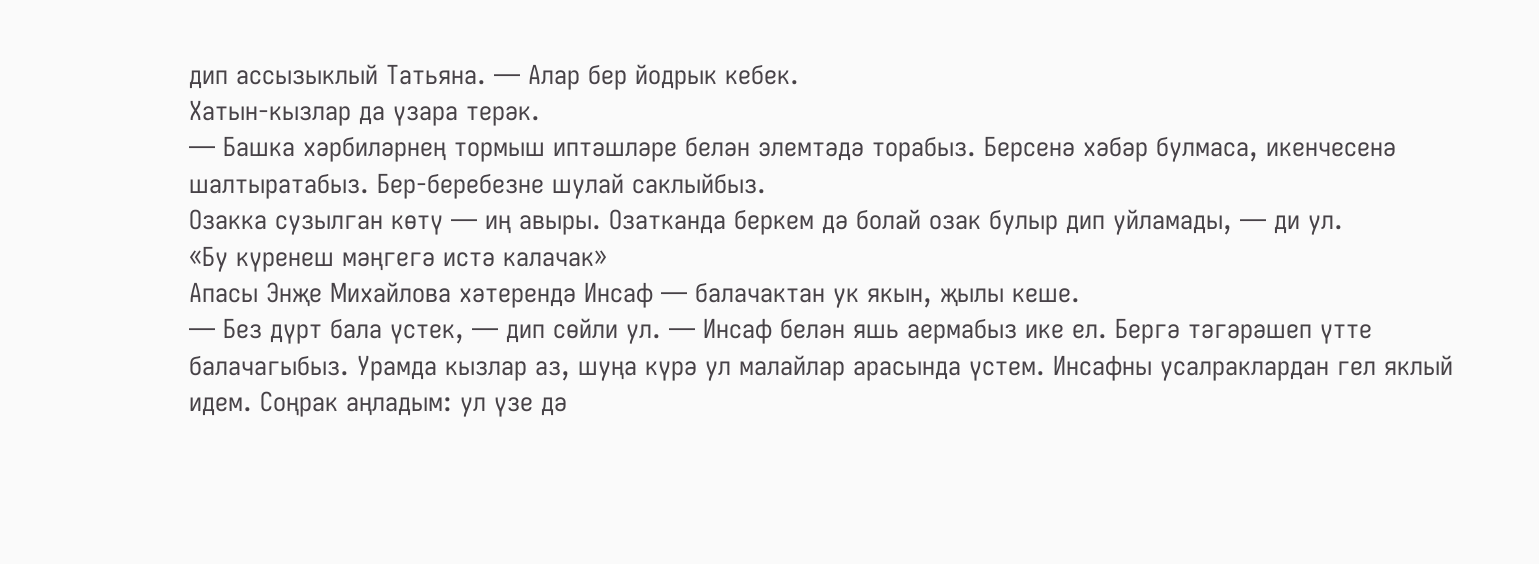дип ассызыклый Татьяна. — Алар бер йодрык кебек.
Хатын-кызлар да үзара терәк.
— Башка хәрбиләрнең тормыш иптәшләре белән элемтәдә торабыз. Берсенә хәбәр булмаса, икенчесенә шалтыратабыз. Бер-беребезне шулай саклыйбыз.
Озакка сузылган көтү — иң авыры. Озатканда беркем дә болай озак булыр дип уйламады, — ди ул.
«Бу күренеш мәңгегә истә калачак»
Апасы Энҗе Михайлова хәтерендә Инсаф — балачактан ук якын, җылы кеше.
— Без дүрт бала үстек, — дип сөйли ул. — Инсаф белән яшь аермабыз ике ел. Бергә тәгәрәшеп үтте балачагыбыз. Урамда кызлар аз, шуңа күрә ул малайлар арасында үстем. Инсафны усалраклардан гел яклый идем. Соңрак аңладым: ул үзе дә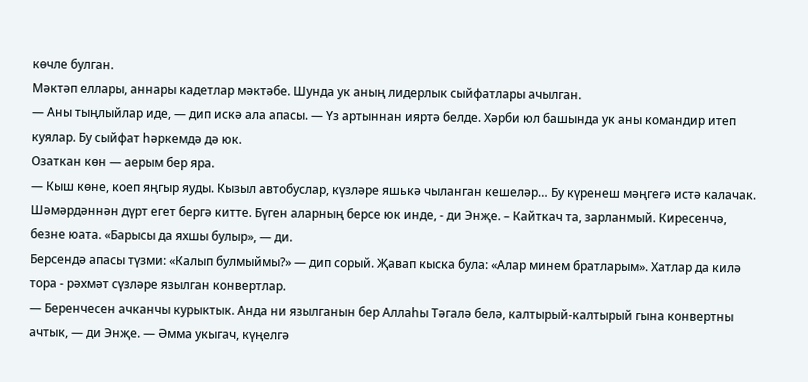көчле булган.
Мәктәп еллары, аннары кадетлар мәктәбе. Шунда ук аның лидерлык сыйфатлары ачылган.
— Аны тыңлыйлар иде, — дип искә ала апасы. — Үз артыннан ияртә белде. Хәрби юл башында ук аны командир итеп куялар. Бу сыйфат һәркемдә дә юк.
Озаткан көн — аерым бер яра.
— Кыш көне, коеп яңгыр яуды. Кызыл автобуслар, күзләре яшькә чыланган кешеләр… Бу күренеш мәңгегә истә калачак. Шәмәрдәннән дүрт егет бергә китте. Бүген аларның берсе юк инде, - ди Энҗе. – Кайткач та, зарланмый. Киресенчә, безне юата. «Барысы да яхшы булыр», — ди.
Берсендә апасы түзми: «Калып булмыймы?» — дип сорый. Җавап кыска була: «Алар минем братларым». Хатлар да килә тора - рәхмәт сүзләре язылган конвертлар.
— Беренчесен ачканчы курыктык. Анда ни язылганын бер Аллаһы Тәгалә белә, калтырый-калтырый гына конвертны ачтык, — ди Энҗе. — Әмма укыгач, күңелгә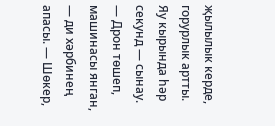җылылык керде, горурлык артты.
Яу кырында һәр секунд — сынау.
— Дрон төшеп, машинасы янган, — ди хәрбинең апасы. — Шөкер,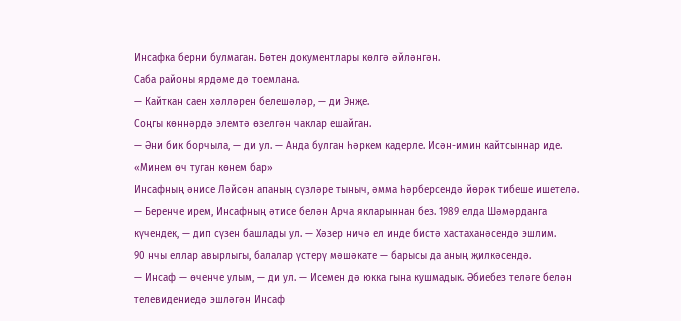Инсафка берни булмаган. Бөтен документлары көлгә әйләнгән.
Саба районы ярдәме дә тоемлана.
— Кайткан саен хәлләрен белешәләр, — ди Энҗе.
Соңгы көннәрдә элемтә өзелгән чаклар ешайган.
— Әни бик борчыла, — ди ул. — Анда булган һәркем кадерле. Исән-имин кайтсыннар иде.
«Минем өч туган көнем бар»
Инсафның әнисе Ләйсән апаның сүзләре тыныч, әмма һәрберсендә йөрәк тибеше ишетелә.
— Беренче ирем, Инсафның әтисе белән Арча якларыннан без. 1989 елда Шәмәрданга күчендек, — дип сүзен башлады ул. — Хәзер ничә ел инде бистә хастаханәсендә эшлим.
90 нчы еллар авырлыгы, балалар үстерү мәшәкате — барысы да аның җилкәсендә.
— Инсаф — өченче улым, — ди ул. — Исемен дә юкка гына кушмадык. Әбиебез теләге белән телевидениедә эшләгән Инсаф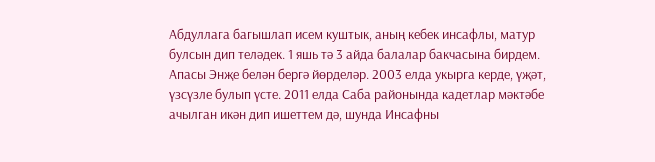Абдуллага багышлап исем куштык, аның кебек инсафлы, матур булсын дип теләдек. 1 яшь тә 3 айда балалар бакчасына бирдем. Апасы Энҗе белән бергә йөрделәр. 2003 елда укырга керде, үҗәт, үзсүзле булып үсте. 2011 елда Саба районында кадетлар мәктәбе ачылган икән дип ишеттем дә, шунда Инсафны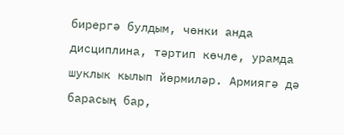бирергә булдым, чөнки анда дисциплина, тәртип көчле, урамда шуклык кылып йөрмиләр. Армиягә дә барасың бар,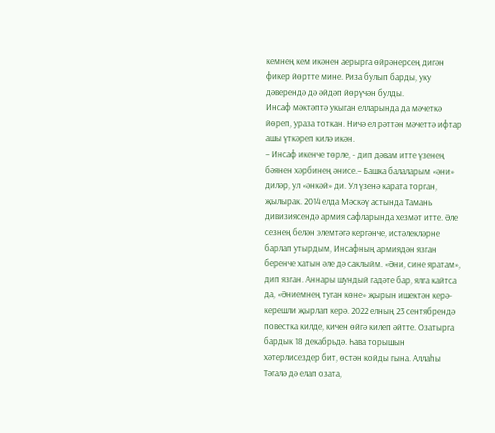кемнең кем икәнен аерырга өйрәнерсең дигән фикер йөртте мине. Риза булып барды, уку дәверендә дә әйдәп йөрүчән булды.
Инсаф мәктәптә укыган елларында да мәчеткә йөреп, ураза тоткан. Ничә ел рәттән мәчеттә ифтар ашы үткәреп килә икән.
– Инсаф икенче төрле, - дип дәвам итте үзенең бәянен хәрбинең әнисе.– Башка балаларым «әни» диләр, ул «әнкәй» ди. Ул үзенә карата торган, җылырак. 2014 елда Мәскәү астында Тамань дивизиясендә армия сафларында хезмәт итте. Әле сезнең белән элемтәгә кергәнче, истәлекләрне барлап утырдым, Инсафның армиядән язган беренче хатын әле дә саклыйм. «Әни, сине яратам», дип язган. Аннары шундый гадәте бар, ялга кайтса да, «Әниемнең туган көне» җырын ишектән керә-керешли җырлап керә. 2022 елның 23 сентябрендә повестка килде, кичен өйгә килеп әйтте. Озатырга бардык 18 декабрьдә. Һава торышын хәтерлисездер бит, өстән койды гына. Аллаһы Тәгалә дә елап озата,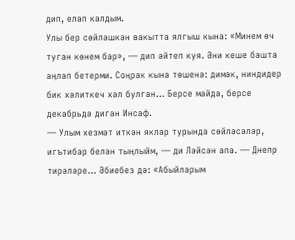дип, елап калдым.
Улы бер сөйләшкән вакытта ялгыш кына: «Минем өч туган көнем бар», — дип әйтеп куя. Әни кеше башта аңлап бетерми. Соңрак кына төшенә: димәк, ниндидер бик хәлиткеч хәл булган... Берсе майда, берсе декабрьдә дигән Инсаф.
— Улым хезмәт иткән яклар турында сөйләсәләр, игътибар белән тыңлыйм, — ди Ләйсән апа. — Днепр тирәләре… Әбиебез дә: «Абыйларым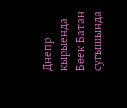Днепр кырыенда Бөек Батан сугышында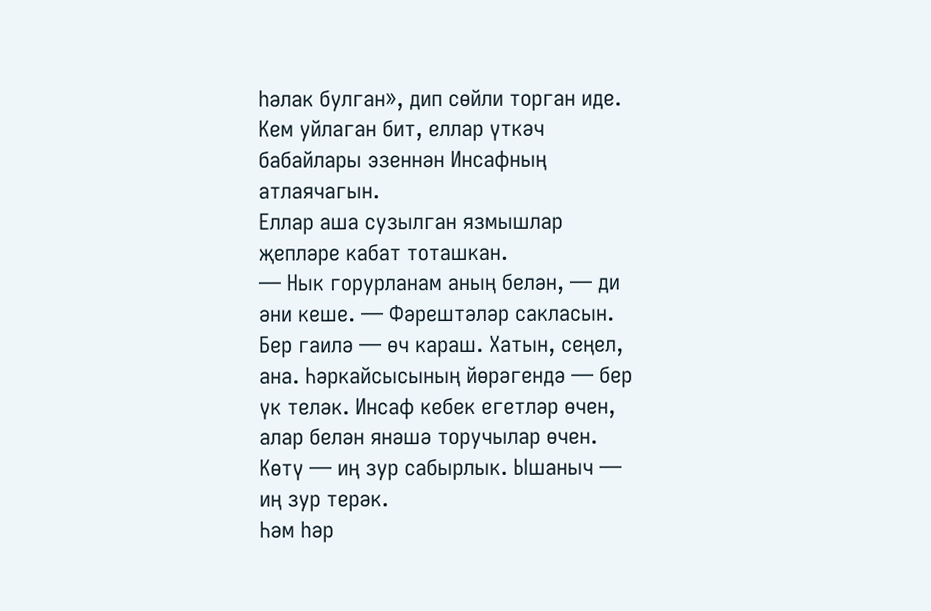һәлак булган», дип сөйли торган иде. Кем уйлаган бит, еллар үткәч бабайлары эзеннән Инсафның атлаячагын.
Еллар аша сузылган язмышлар җепләре кабат тоташкан.
— Нык горурланам аның белән, — ди әни кеше. — Фәрештәләр сакласын.
Бер гаилә — өч караш. Хатын, сеңел, ана. Һәркайсысының йөрәгендә — бер үк теләк. Инсаф кебек егетләр өчен, алар белән янәшә торучылар өчен. Көтү — иң зур сабырлык. Ышаныч — иң зур терәк.
Һәм һәр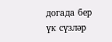догада бер үк сүзләр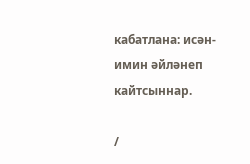кабатлана: исән-имин әйләнеп кайтсыннар.

/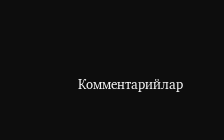Комментарийлар